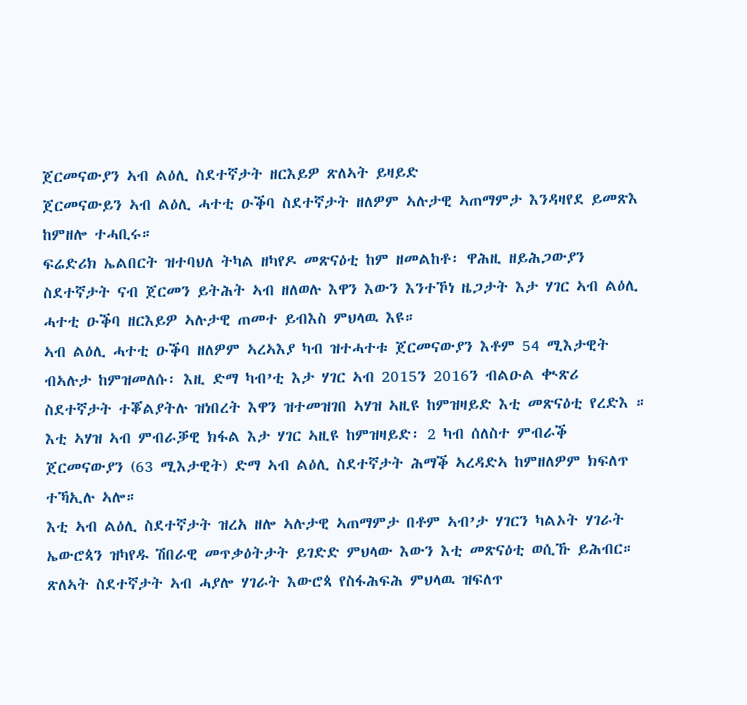ጀርመናውያን ኣብ ልዕሊ ስደተኛታት ዘርእይዎ ጽለኣት ይዛይድ
ጀርመናውይን ኣብ ልዕሊ ሓተቲ ዑቕባ ስደተኛታት ዘለዎም ኣሉታዊ ኣጠማምታ እንዳዛየደ ይመጽእ ከምዘሎ ተሓቢሩ።
ፍሬድሪክ ኤልበርት ዝተባህለ ትካል ዘካየዶ መጽናዕቲ ከም ዘመልከቶ፡ ዋሕዚ ዘይሕጋውያን ስደተኛታት ናብ ጀርመን ይትሕት ኣብ ዘለወሉ እዋን እውን እንተኾነ ዜጋታት እታ ሃገር ኣብ ልዕሊ ሓተቲ ዑቕባ ዘርእይዎ ኣሉታዊ ጠመተ ይብእስ ምህላዉ እዩ።
ኣብ ልዕሊ ሓተቲ ዑቕባ ዘለዎም ኣረኣእያ ካብ ዝተሓተቱ ጀርመናውያን እቶም 54 ሚእታዊት ብኣሉታ ከምዝመለሱ፡ እዚ ድማ ካብ’ቲ እታ ሃገር ኣብ 2015ን 2016ን ብልዑል ቊጽሪ ስደተኛታት ተቖልያትሉ ዝነበረት እዋን ዝተመዝገበ ኣሃዝ ኣዚዩ ከምዝዛይድ እቲ መጽናዕቲ የረድእ ።
እቲ ኣሃዝ ኣብ ምብራቓዊ ክፋል እታ ሃገር ኣዚዩ ከምዝዛይድ፡ 2 ካብ ሰለስተ ምብራቕ ጀርመናውያን (63 ሚእታዊት) ድማ ኣብ ልዕሊ ስደተኛታት ሕማቕ ኣረዳድኣ ከምዘለዎም ክፍለጥ ተኻኢሉ ኣሎ።
እቲ ኣብ ልዕሊ ስደተኛታት ዝረአ ዘሎ ኣሉታዊ ኣጠማምታ በቶም ኣብ’ታ ሃገርን ካልኦት ሃገራት ኤውሮጳን ዝካየዱ ሽበራዊ መጥቃዕትታት ይገድድ ምህላው እውን እቲ መጽናዕቲ ወሲኹ ይሕብር።
ጽለኣት ስደተኛታት ኣብ ሓያሎ ሃገራት እውሮጳ የስፋሕፍሕ ምህላዉ ዝፍለጥ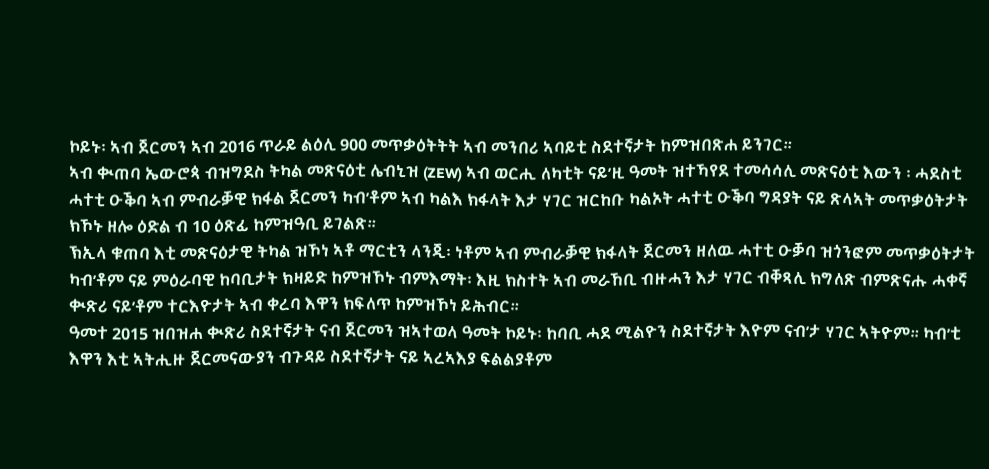ኮይኑ፡ ኣብ ጀርመን ኣብ 2016 ጥራይ ልዕሊ 900 መጥቃዕትትት ኣብ መንበሪ ኣባይቲ ስደተኛታት ከምዝበጽሐ ይንገር።
ኣብ ቊጠባ ኤውሮጳ ብዝግደስ ትካል መጽናዕቲ ሌብኒዝ (ZEW) ኣብ ወርሒ ለካቲት ናይ’ዚ ዓመት ዝተኻየደ ተመሳሳሊ መጽናዕቲ እውን ፡ ሓደስቲ ሓተቲ ዑቕባ ኣብ ምብራቓዊ ክፋል ጀርመን ካብ’ቶም ኣብ ካልእ ክፋላት እታ ሃገር ዝርከቡ ካልኦት ሓተቲ ዑቕባ ግዳያት ናይ ጽላኣት መጥቃዕትታት ክኾኑ ዘሎ ዕድል ብ 10 ዕጽፊ ከምዝዓቢ ይገልጽ።
ኽኢላ ቁጠባ እቲ መጽናዕታዊ ትካል ዝኾነ ኣቶ ማርቲን ላንጂ፡ ነቶም ኣብ ምብራቓዊ ክፋላት ጀርመን ዘለዉ ሓተቲ ዑቓባ ዝጎንፎም መጥቃዕትታት ካብ’ቶም ናይ ምዕራባዊ ከባቢታት ክዛይድ ከምዝኾኑ ብምእማት፡ እዚ ክስተት ኣብ መራኸቢ ብዙሓን እታ ሃገር ብቐጻሊ ክግለጽ ብምጽናሑ ሓቀኛ ቊጽሪ ናይ’ቶም ተርእዮታት ኣብ ቀረባ እዋን ክፍለጥ ከምዝኾነ ይሕብር።
ዓመተ 2015 ዝበዝሐ ቊጽሪ ስደተኛታት ናብ ጀርመን ዝኣተወላ ዓመት ኮይኑ፡ ከባቢ ሓደ ሚልዮን ስደተኛታት እዮም ናብ’ታ ሃገር ኣትዮም። ካብ’ቲ እዋን እቲ ኣትሒዙ ጀርመናውያን ብጉዳይ ስደተኛታት ናይ ኣረኣእያ ፍልልያቶም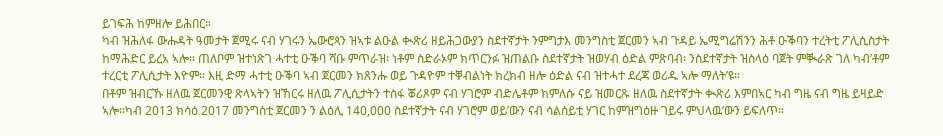ይገፍሕ ከምዘሎ ይሕበር።
ካብ ዝሕለፋ ውሑዳት ዓመታት ጀሚሩ ናብ ሃገሩን ኤውሮጳን ዝኣቱ ልዑል ቊጽሪ ዘይሕጋውያን ስደተኛታት ንምግታእ መንግስቲ ጀርመን ኣብ ጉዳይ ኤሚግሬሽንን ሕቶ ዑቕባን ተረትቲ ፖሊሲስታት ከማሕድር ይረአ ኣሎ። ጠለቦም ዝተነጽገ ሓተቲ ዑቕባ ሻቡ ምጥራዝ፡ ነቶም ስድራኦም ክጥርንፉ ዝጠልቡ ስደተኛታት ዝወሃብ ዕድል ምጽባብ፡ ንስደተኛታት ዝስላዕ ባጀት ምቚራጽ ገለ ካብ’ቶም ተረርቲ ፖሊሲታት እዮም። እዚ ድማ ሓተቲ ዑቕባ ኣብ ጀርመን ክጸንሑ ወይ ጉዳዮም ተቐብልነት ክረክብ ዘሎ ዕድል ናብ ዝተሓተ ደረጃ ወሪዱ ኣሎ ማለት’ዩ።
በቶም ዝብርኹ ዘለዉ ጀርመንዊ ጽላኣትን ዝኸርሩ ዘለዉ ፖሊሲታትን ተስፋ ቖሪጾም ናብ ሃገሮም ብድሌቶም ክምለሱ ናይ ዝመርጹ ዘለዉ ስደተኛታት ቊጽሪ እምበኣር ካብ ግዜ ናብ ግዜ ይዛይድ ኣሎ።ካብ 2013 ክሳዕ 2017 መንግስቲ ጀርመን ን ልዕሊ 140,000 ስደተኛታት ናብ ሃገሮም ወይ’ውን ናብ ሳልሰይቲ ሃገር ከምዝግዕዙ ገይሩ ምህላዉ’ውን ይፍለጥ።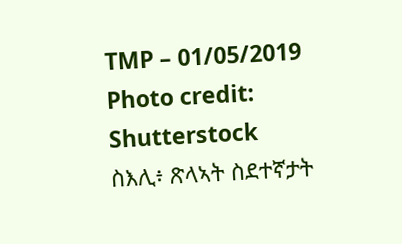TMP – 01/05/2019
Photo credit: Shutterstock
ስእሊ፥ ጽላኣት ስደተኛታት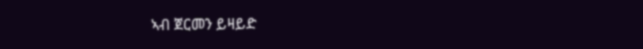ኣብ ጀርመን ይዛይድ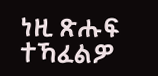ነዚ ጽሑፍ ተኻፈልዎ